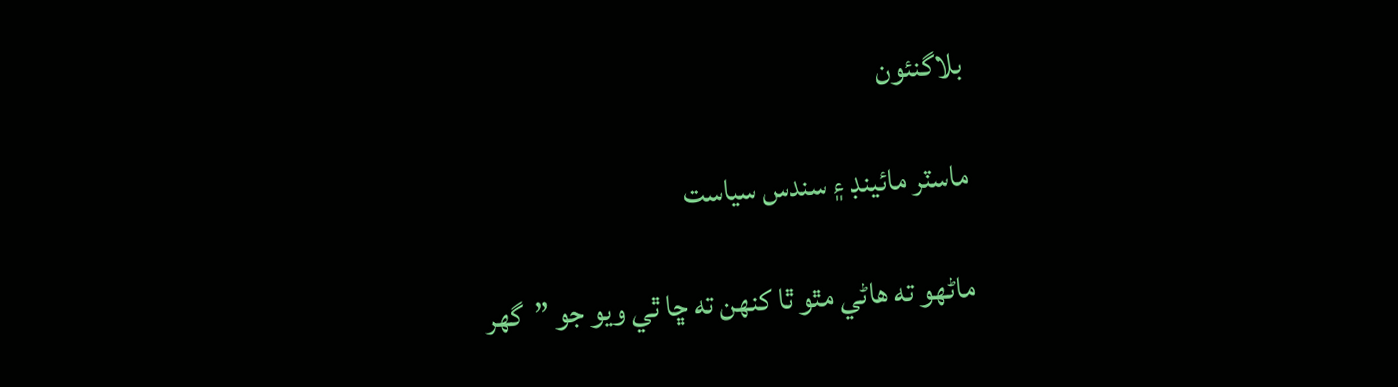بلاگنئون

ماسٽر مائينڊ ۽ سندس سياست

ماڻهو ته هاڻي مٿو ٿا کنهن ته ڇا ٿي ويو جو ”گهر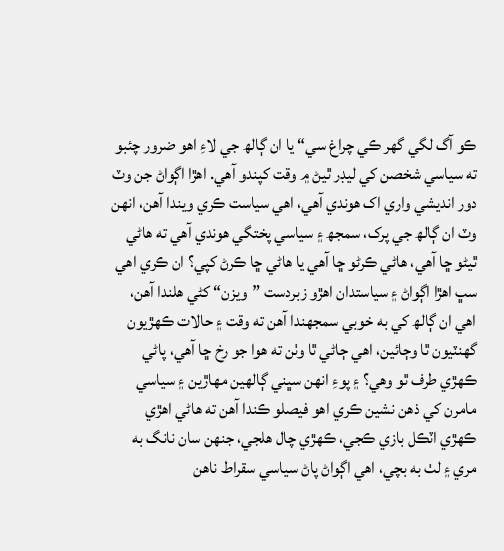ڪو آگ لگي گهر ڪي چراغ سي“ يا ان ڳالھ جي لاءِ اهو ضرور چئبو ته سياسي شخصن کي ليڊر ٿيڻ ۾ وقت کپندو آهي. اهڙا اڳواڻ جن وٽ دور انديشي واري اک هوندي آهي، اهي سياست ڪري ويندا آهن، انهن وٽ ان ڳالھ جي پرک، سمجھ ۽ سياسي پختگي هوندي آهي ته هاڻي ٿيڻو ڇا آهي، هاڻي ڪرڻو ڇا آهي يا هاڻي ڇا ڪرڻ کپي؟ ان ڪري اهي سڀ اهڙا اڳواڻ ۽ سياستدان اهڙو زبردست ”ويزن“ کڻي هلندا آهن، اهي ان ڳالھ کي به خوبي سمجهندا آهن ته وقت ۽ حالات ڪهڙيون گهنٽيون ٿا وڄائين، اهي ڄاڻي ٿا وٺن ته هوا جو رخ ڇا آهي، پاڻي ڪهڙي طرف ٿو وهي؟ ۽ پوءِ انهن سڀني ڳالهين مهاڙين ۽ سياسي مامرن کي ذهن نشين ڪري اهو فيصلو ڪندا آهن ته هاڻي اهڙي ڪهڙي اٽڪل بازي ڪجي، ڪهڙي چال هلجي، جنهن سان نانگ به مري ۽ لٺ به بچي، اهي اڳواڻ پاڻ سياسي سقراط ناهن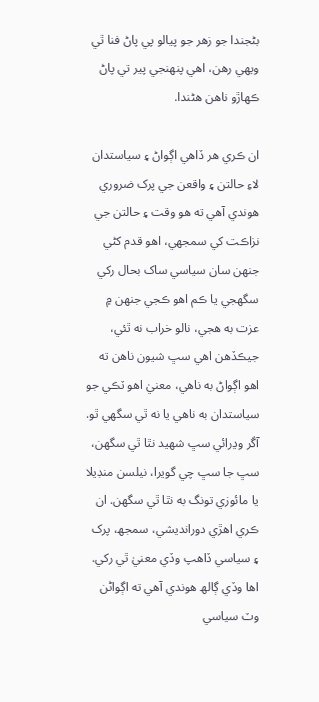بڻجندا جو زهر جو پيالو پي پاڻ فنا ٿي ويهي رهن، اهي پنهنجي پير تي پاڻ ڪهاڙو ناهن هڻندا.

ان ڪري هر ڏاهي اڳواڻ ۽ سياستدان لاءِ حالتن ۽ واقعن جي پرک ضروري هوندي آهي ته هو وقت ۽ حالتن جي نزاڪت کي سمجهي، اهو قدم کڻي جنهن سان سياسي ساک بحال رکي سگهجي يا ڪم اهو ڪجي جنهن ۾ عزت به هجي، نالو خراب نه ٿئي، جيڪڏهن اهي سڀ شيون ناهن ته اهو اڳواڻ به ناهي، معنيٰ اهو ٽڪي جو سياستدان به ناهي يا نه ٿي سگهي ٿو. آڱر وڍرائي سڀ شهيد نٿا ٿي سگهن، سڀ جا سڀ چي گويرا، نيلسن منڊيلا يا مائوزي تونگ به نٿا ٿي سگهن. ان ڪري اهڙي دورانديشي، سمجھ، پرک ۽ سياسي ڏاهپ وڏي معنيٰ ٿي رکي. اها وڏي ڳالھ هوندي آهي ته اڳواڻن وٽ سياسي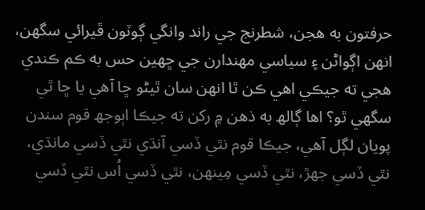حرفتون به هجن، شطرنج جي راند وانگي ڳوٽون ڦيرائي سگهن، انهن اڳواڻن ۽ سياسي مهندارن جي ڇهين حس به ڪم ڪندي هجي ته جيڪي اهي ڪن ٿا انهن سان ٿيڻو ڇا آهي يا ڇا ٿي سگهي ٿو؟ اها ڳالھ به ذهن ۾ رکن ته جيڪا اٻوجھ قوم سندن پويان لڳل آهي، جيڪا قوم نٿي ڏسي آنڌي نٿي ڏسي مانڌي، نٿي ڏسي جهڙ، نٿي ڏسي مِينهن، نٿي ڏسي اُس نٿي ڏسي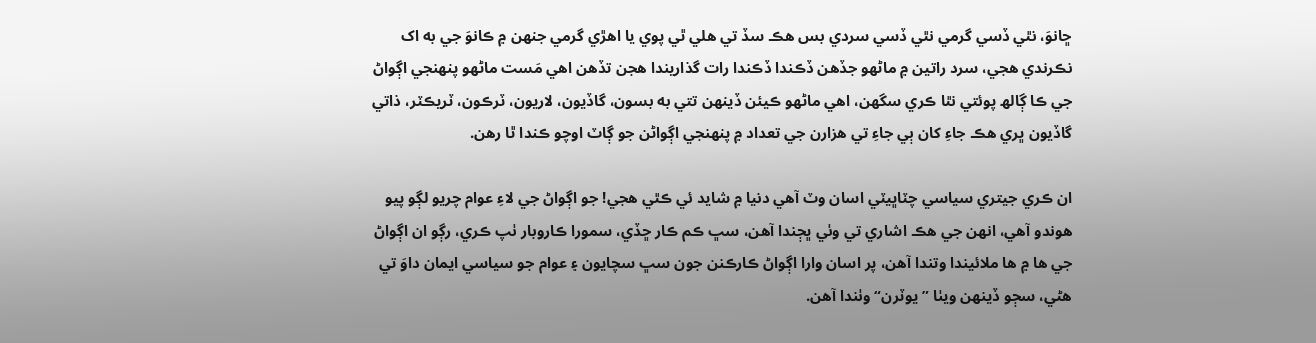ڇانوَ، نٿي ڏسي گرمي نٿي ڏسي سردي بس هڪ سڏ تي هلي ٿي پوي يا اهڙي گرمي جنهن ۾ ڪانوَ جي به اک نڪرندي هجي، سرد راتين ۾ ماڻهو جڏهن ڏڪندا ڏڪندا رات گذاريندا هجن تڏهن اهي مَست ماڻهو پنهنجي اڳواڻ جي ڪا ڳالھ پوئتي نٿا ڪري سگهن، اهي ماڻهو ڪيئن ڏينهن تتي به بسون، گاڏيون، لاريون، ٽرڪون، ٽريڪٽر، ذاتي گاڏيون ڀري هڪ جاءِ کان ٻي جاءِ تي هزارن جي تعداد ۾ پنهنجي اڳواڻن جو ڳاٽ اوچو ڪندا ٿا رهن.

ان ڪري جيتري سياسي چٽاڀيٽي اسان وٽ آهي دنيا ۾ شايد ئي ڪٿي هجي! جو اڳواڻ جي لاءِ عوام چريو لڳو پيو هوندو آهي، انهن جي هڪ اشاري تي وٺي ڀڄندا آهن، سڀ ڪم ڪار ڇڏي، سمورا ڪاروبار ٺپ ڪري، رڳو ان اڳواڻ جي ها ۾ ها ملائيندا وتندا آهن، پر اسان وارا اڳواڻ ڪارڪنن جون سڀ سچايون ۽ عوام جو سياسي ايمان داوَ تي هڻي، سڄو ڏينهن ويٺا ”يوٽرن“ وٺندا آهن.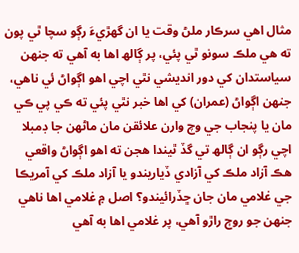مثال اهي سرڪار ملڻ وقت يا ان گهڙيءَ رڳو سچا ٿي پون ته هي ملڪ سونو ٿي پئي، پر ڳالھ اها به آهي ته جنهن سياستدان کي دور انديشي نٿي اچي اهو اڳواڻ ئي ناهي، جنهن اڳواڻ (عمران) کي اها خبر نٿي پئي ته ڪي پي ڪي مان يا پنجاب جي وچ وارن علائقن مان ماڻهن جا ڊمبلا اچي رڳو ان ڳالھ تي گڏ ٿيندا هجن ته اهو اڳواڻ واقعي هڪ آزاد ملڪ کي آزادي ڏياريندو يا آزاد ملڪ کي آمريڪا جي غلامي مان جان ڇڏرائيندو؟ اصل ۾ غلامي اها ناهي جنهن جو روڄ راڙو آهي، پر غلامي اها به آهي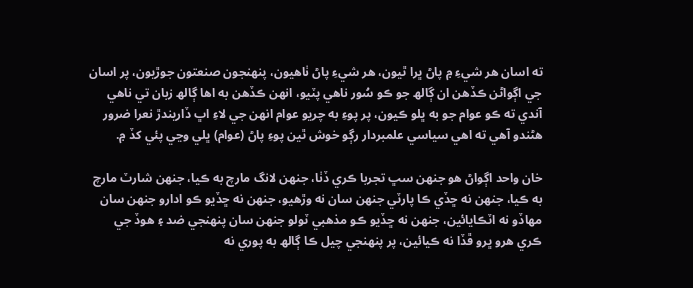ته اسان هر شيءِ ۾ پاڻ ڀرا ٿيون، هر شيءِ پاڻ ٺاهيون، پنهنجون صنعتون جوڙيون، پر اسان جي اڳواڻن ڪڏهن ان ڳالھ جو ڪو سُور ناهي پٽيو، انهن ڪڏهن به اها ڳالھ زبان تي ناهي آندي ته ڪو عوام جو به ڀلو ڪيون، پر پوءِ به چريو عوام انهن جي لاءِ اڀ ڏاريندڙ نعرا ضرور هڻندو آهي ته اهي سياسي علمبردار رڳو خوش ٿين پوءِ پاڻ (عوام) ڀلي وڃي پئي کڏ ۾.

خان واحد اڳواڻ هو جنهن سڀ تجربا ڪري ڏٺا، جنهن لانگ مارچ به ڪيا، جنهن شارٽ مارچ به ڪيا، جنهن نه ڇڏي ڪا پارٽي جنهن سان نه وڙهيو، جنهن نه ڇڏيو ڪو ادارو جنهن سان مهاڏو نه اٽڪايائين، جنهن نه ڇڏيو ڪو مذهبي ٽولو جنهن سان پنهنجي ضد ۽ هوڏ جي ڪري هرو ڀرو ڦڏا نه ڪيائين، پر پنهنجي چيل ڪا ڳالھ به پوري نه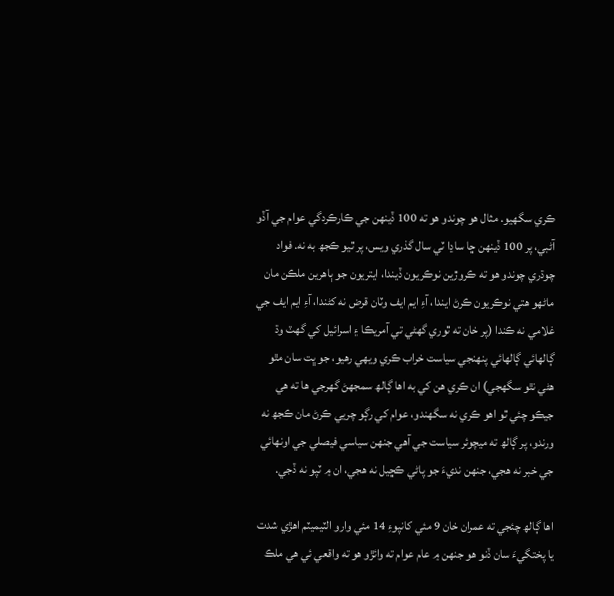ڪري سگهيو. مثال هو چوندو هو ته 100 ڏينهن جي ڪارڪردگي عوام جي آڏو آڻبي، پر 100 ڏينهن ڇا ساڍا ٽي سال گذري ويس، پر ٿيو ڪجھ به نه. فواد چوڌري چوندو هو ته ڪروڙين نوڪريون ڏيندا، ايتريون جو ٻاهرين ملڪن مان ماڻهو هتي نوڪريون ڪرڻ ايندا، آءِ ايم ايف وٽان قرض نه کڻندا، آءِ ايم ايف جي غلامي نه ڪندا (پر خان ته ٿوري گھڻي تي آمريڪا ۽ اسرائيل کي گھٽ وڌ ڳالهائي ڳالهائي پنهنجي سياست خراب ڪري ويهي رهيو، جو ڀت سان مٿو هڻي نٿو سگهجي) ان ڪري هن کي به اها ڳالھ سمجهڻ گهرجي ها ته هي جيڪو چئي ٿو اهو ڪري نه سگهندو، عوام کي رڳو چريي ڪرڻ مان ڪجھ نه ورندو، پر ڳالھ ته ميچوئر سياست جي آهي جنهن سياسي فيصلي جي اونهائي جي خبر نه هجي، جنهن نديءَ جو پاڻي ڪڇيل نه هجي، ان ۾ ٽپو نه ڏجي.

اها ڳالھ چئجي ته عمران خان 9 مئي کانپوءِ 14 مئي وارو الٽيميٽم اهڙي شدت يا پختگيءَ سان ڏنو هو جنهن ۾ عام عوام ته وائڙو هو ته واقعي ئي هي ملڪ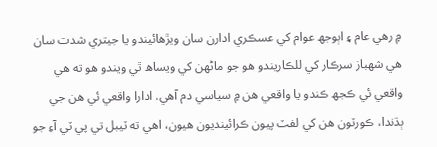۾ رهي عام ۽ اٻوجھ عوام کي عسڪري ادارن سان ويڙهائيندو يا جيتري شدت سان هي شهباز سرڪار کي للڪاريندو هو جو ماڻهن کي ويساھ ٿي ويندو هو ته هي واقعي ئي ڪجھ ڪندو يا واقعي هن ۾ سياسي دم آهي. ادارا واقعي ئي هن جي ٻڌندا، ڪورٽون هن کي لفٽ پيون ڪرائينديون هيون، اهي ته ٽيبل تي پي ٽي آءِ جو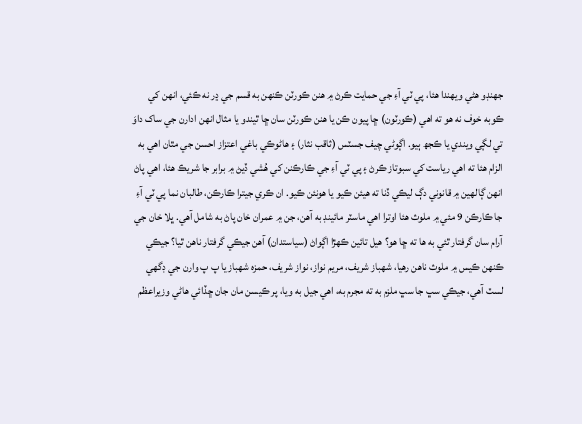جهنڊو هڻي ويهندا هئا، پي ٽي آءِ جي حمايت ڪرڻ ۾ هنن ڪورٽن ڪنهن به قسم جي ڍر نه ڪئي، انهن کي ڪوبه خوف نه هو ته اهي (ڪورٽون) ڇا پيون ڪن يا هنن ڪورٽن سان ڇا ٿيندو يا مثال انهن ادارن جي ساک داوَ تي لڳي ويندي يا ڪجھ ٻيو. اڳوڻي چيف جسٽس (ثاقب نثار) ۽ هاڻوڪي باغي اعتزاز احسن جي مٿان اهي به الزام هئا ته اهي رياست کي سبوتاز ڪرڻ ۽ پي ٽي آءِ جي ڪارڪنن کي هُشي ڏيڻ ۾ برابر جا شريڪ هئا، اهي پاڻ انهن ڳالهين ۾ قانوني دڳ ليڪي ڏنا ته هيئن ڪيو يا هونئن ڪيو. ان ڪري جيترا ڪارڪن، طالبان نما پي ٽي آءِ جا ڪارڪن 9 مئي ۾ ملوث هئا اوترا اهي ماسٽر مائينڊ به آهن، جن ۾ عمران خان پاڻ به شامل آهي. ڀلا خان جي آرام سان گرفتار ٿئي به ها ته ڇا هو؟ هيل تائين ڪهڙا اڳواڻ (سياستدان) آهن جيڪي گرفتار ناهن ٿيا؟ جيڪي ڪنهن ڪيس ۾ ملوث ناهن رهيا، شهباز شريف، مريم نواز، نواز شريف، حمزه شهباز يا پ پ وارن جي ڊگهي لسٽ آهي، جيڪي سڀ جا سڀ ملزم به ته مجرم به، اهي جيل به ويا، پر ڪيسن مان جان ڇڏائي هاڻي وزيراعظم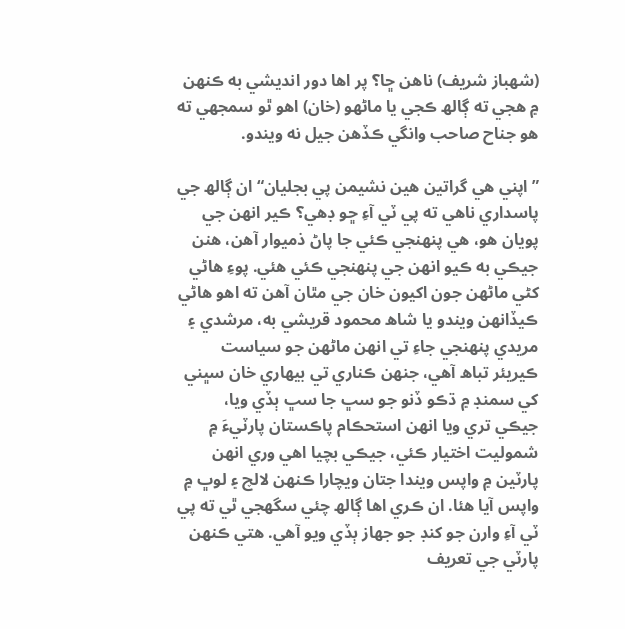(شهباز شريف) ناهن ڇا؟ پر اها دور انديشي به ڪنهن ۾ هجي ته ڳالھ ڪجي يا ماڻهو (خان) اهو ٿو سمجهي ته هو جناح صاحب وانگي ڪڏهن جيل نه ويندو.

”اپني هي گراتين هين نشيمن پي بجليان“ ان ڳالھ جي پاسداري ناهي ته پي ٽي آءِ ڇو ڊهي؟ ڪير انهن جي پويان هو، هي پنهنجي ڪئي جا پاڻ ذميوار آهن، هنن جيڪي به ڪيو انهن جي پنهنجي ڪئي هئي. پوءِ هاڻي کڻي ماڻهن جون اکيون خان جي مٿان آهن ته اهو هاڻي ڪيڏانهن ويندو يا شاھ محمود قريشي به، مرشدي ۽ مريدي پنهنجي جاءِ تي انهن ماڻهن جو سياست ڪيريئر تباھ آهي، جنهن ڪناري تي بيهاري خان سڀني کي سمنڊ ۾ ڌڪو ڏنو جو سڀ جا سڀ ٻڏي ويا، جيڪي تري ويا انهن استحڪام پاڪستان پارٽيءَ ۾ شموليت اختيار ڪئي، جيڪي بچيا اهي وري انهن پارٽين ۾ واپس ويندا جتان ويچارا ڪنهن لالچ ۽ لوڀ ۾ واپس آيا هئا. ان ڪري اها ڳالھ چئي سگهجي ٿي ته پي ٽي آءِ وارن جو کنڊ جو جهاز ٻڏي ويو آهي. هتي ڪنهن پارٽي جي تعريف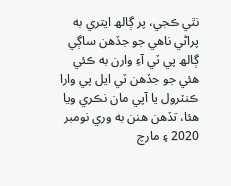نٿي ڪجي، پر ڳالھ ايتري به پراڻي ناهي جو جڏهن ساڳي ڳالھ پي ٽي آءِ وارن به ڪئي هئي جو جڏهن ٽي ايل پي وارا ڪنٽرول يا آپي مان نڪري ويا هئا، تڏهن هنن به وري نومبر 2020 ۽ مارچ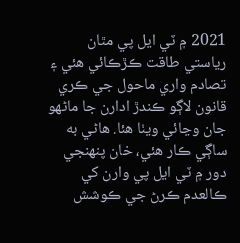2021 ۾ ٽي ايل پي مٿان رياستي طاقت ڪڙڪائي هئي ۽ تصادم واري ماحول جي ڪري قانون لاڳو ڪندڙ ادارن جا ماڻهو جان وڃائي ويٺا هئا. هاڻي به ساڳي ڪار هئي، خان پنهنجي دور ۾ ٽي ايل پي وارن کي ڪالعدم ڪرڻ جي ڪوشش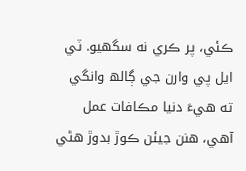ڪئي، پر ڪري نه سگهيو. ٽي ايل پي وارن جي ڳالھ وانگي ته هيءَ دنيا مڪافات عمل آهي، هنن جيئن ڪوڙ بدوڙ هڻي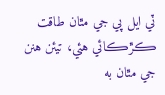ٽي ايل پي جي مٿان طاقت ڪڙڪائي هئي، تيئن هنن جي مٿان به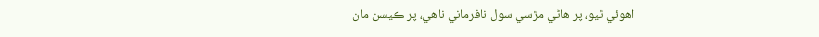اهوئي ٿيو، پر هاڻي مڙسي سول نافرماني ناهي، پر ڪيسن مان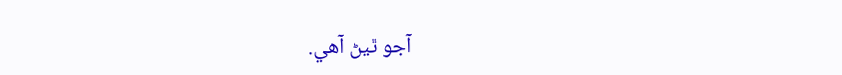آجو ٿيڻ آهي.